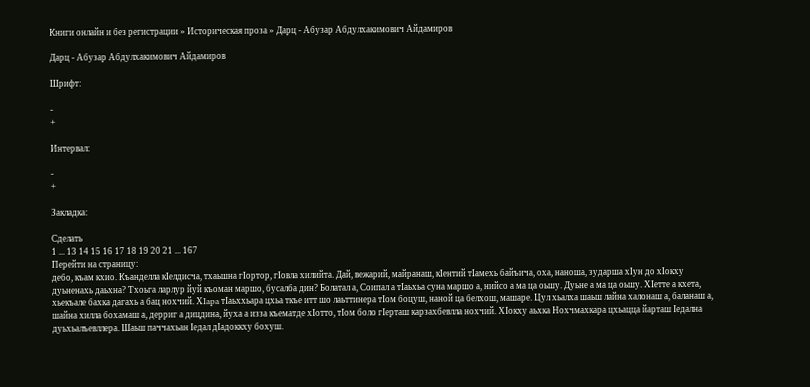Книги онлайн и без регистрации » Историческая проза » Дарц - Абузар Абдулхакимович Айдамиров

Дарц - Абузар Абдулхакимович Айдамиров

Шрифт:

-
+

Интервал:

-
+

Закладка:

Сделать
1 ... 13 14 15 16 17 18 19 20 21 ... 167
Перейти на страницу:
дебо, къам кхио. Къанделла кIелдисча, тхаьшна гIортор, гIовла хилийта. Дай, вежарий, майранаш, кIентий тIамехь байъича, оха, наноша, зударша хIун до хIокху дуьненахь даьхна? Тхоьга ларлур йуй къоман маршо, бусалба дин? Болатал а, Соипал а тIаьхьа суна маршо а, нийсо а ма ца оьшу. Дуьне а ма ца оьшу. ХIетте а кхета, хьекъале бахка дагахь а бац нохчий. ХIapa тIаьххьара цхьа ткъе итт шо лаьттинера тIом боцуш, наной ца белхош, машаре. Цул хьалха шаьш лайна халонаш а, баланаш а, шайна хилла бохамаш а, дерриг а дицдина, йуха а изза къематде хIотто, тIом боло гIерташ карзахбевлла нохчий. ХIокху аьхка Нохчмахкара цхьацца йарташ Iедална дуьхьалъевллера. Шаьш паччахьан Iедал дIадоккху бохуш.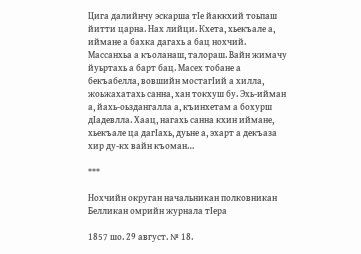Цига далийнчу эскарша тIе йаккхий тоьпаш йитти царна. Нах лийци. Кхета, хьекъале а, иймане а бахка дагахь а бац нохчий. Массанхьа а къоланаш, талораш. Вайн жимачу йуьртахь а барт бац. Масех тобане а бекъабелла, вовшийн мостагIий а хилла, жоьжахатахь санна, хан токхуш бу. Эхь-ийман а, йахь-оьздангалла а, къинхетам а бохурш дIадевлла. Хаац, нагахь санна кхин иймане, хьекъале ца дагIахь, дуьне а, эхарт а декъаза хир ду-кх вайн къоман…

***

Нохчийн округан начальникан полковникан Белликан омрийн журнала тIера

1857 шo. 29 август. № 18.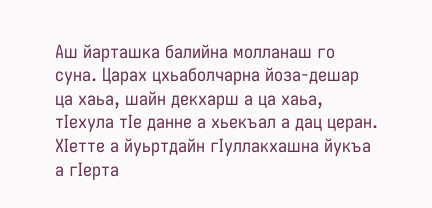Аш йарташка балийна молланаш го суна. Царах цхьаболчарна йоза-дешар ца хаьа, шайн декхарш а ца хаьа, тIехула тIе данне а хьекъал а дац церан. ХIетте а йуьртдайн гIуллакхашна йукъа а гIерта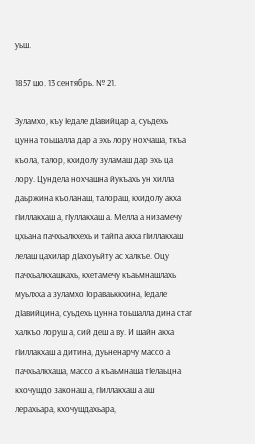уьш.

1857 шо. 13 сентябрь. № 21.

Зуламхо, къу Iедале дIавийцар а, суьдехь цунна тоьшалла дар а эхь лору нохчаша, ткъа къола, талор, кхидолу зуламаш дар эхь ца лору. Цундела нохчашна йукъахь ун хилла даьржина къоланаш, талораш, кхидолу акха гIиллакхаш а, гIуллакхаш а. Мелла а низамечу цхьана пачхьалкхехь и тайпа акха гIиллакхаш лелаш цахилар дIахоуьйту ас халкъе. Оцу пачхьалкхашкахь, кхетамечу къаьмнашлахь муьлхха а зуламхо Iораваьккхина, Iедале дIавийцина, суьдехь цунна тоьшалла дина стаг халкъо лоруш а, сий деш а ву. И шайн акха гIиллакхаш а дитина, дуьненарчу массо а пачхьалкхаша, массо а къаьмнаша тIелаьцна кхочушдо законаш а, гIиллакхаш а аш лерахьара, кхочушдахьара,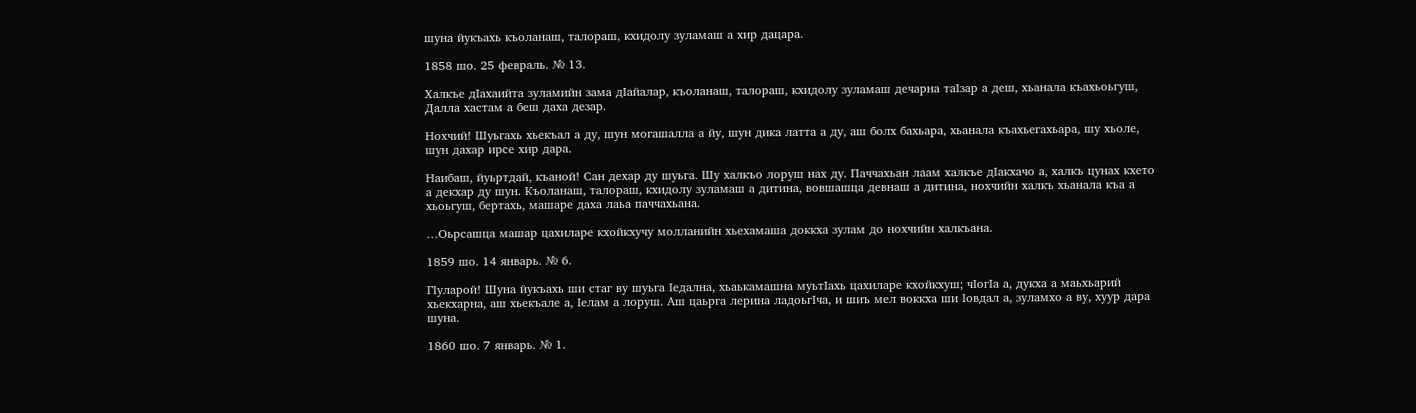шуна йукъахь къоланаш, талораш, кхидолу зуламаш а хир дацара.

1858 шо. 25 февраль. № 13.

Халкъе дIахаийта зуламийн зама дIайалар, къоланаш, талораш, кхидолу зуламаш дечарна таIзар а деш, хьанала къахьоьгуш, Далла хастам а беш даха дезар.

Нохчий! Шуьгахь хьекъал а ду, шун могашалла а йу, шун дика латта а ду, аш болх бахьара, хьанала къахьегахьара, шу хьоле, шун дахар ирсе хир дара.

Наибаш, йуьртдай, къаной! Сан дехар ду шуьга. Шу халкъо лоруш нах ду. Паччахьан лаам халкъе дIакхачо а, халкъ цунах кхето а декхар ду шун. Къоланаш, талораш, кхидолу зуламаш а дитина, вовшашца девнаш а дитина, нохчийн халкъ хьанала къа а хьоьгуш, бертахь, машаре даха лаьа паччахьана.

…Оьрсашца машар цахиларе кхойкхучу молланийн хьехамаша доккха зулам до нохчийн халкъана.

1859 шо. 14 январь. № 6.

ГIуларой! Шуна йукъахь ши стаг ву шуьга Iедална, хьаькамашна муьтIахь цахиларе кхойкхуш; чIогIа а, дукха а маьхьарий хьекхарна, аш хьекъале а, Iелам а лоруш. Аш цаьрга лерина ладоьгIча, и шиъ мел воккха ши Iовдал а, зуламхо а ву, хуур дара шуна.

1860 шо. 7 январь. № 1.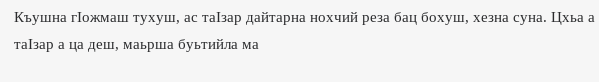Къушна гIожмаш тухуш, ас таIзар дайтарна нохчий реза бац бохуш, хезна суна. Цхьа а таIзар а ца деш, маьрша буьтийла ма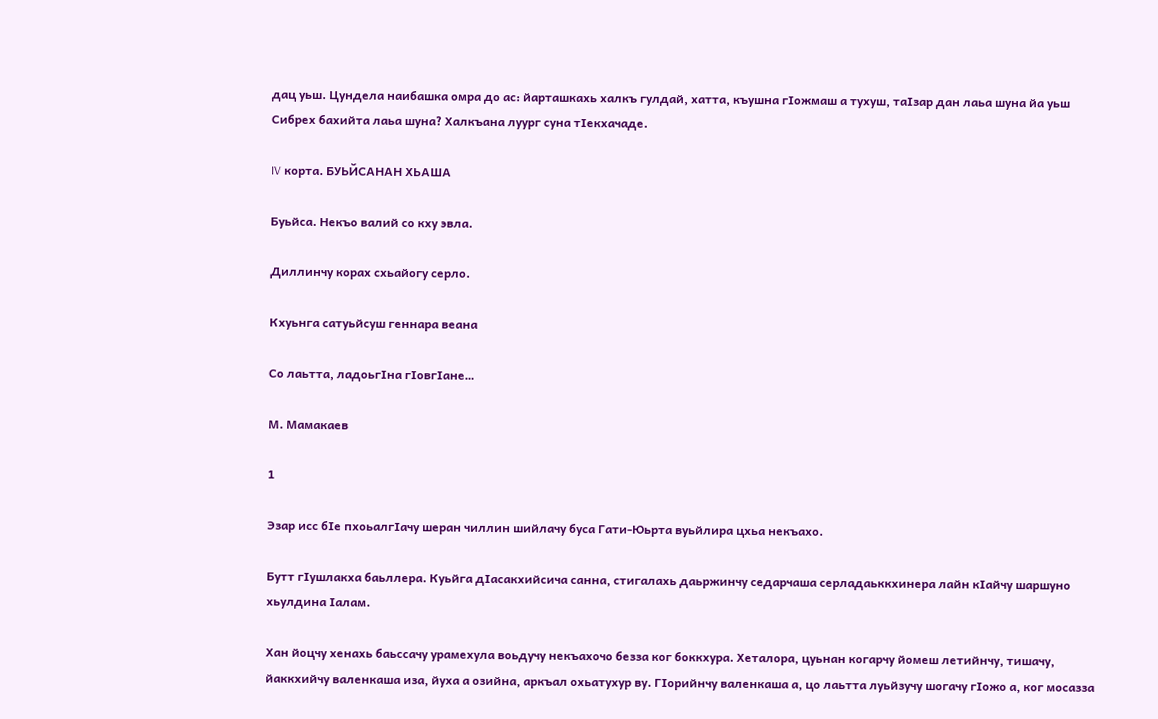дац уьш. Цундела наибашка омра до ас: йарташкахь халкъ гулдай, хатта, къушна гIожмаш а тухуш, таIзар дан лаьа шуна йа уьш Сибрех бахийта лаьа шуна? Халкъана луург суна тIекхачаде.

IV корта. БУЬЙСАНАН ХЬАША

Буьйса. Некъо валий со кху эвла.

Диллинчу корах схьайогу серло.

Кхуьнга сатуьйсуш геннара веана

Со лаьтта, ладоьгIна гIовгIане…

М. Мамакаев

1

Эзар исс бIе пхоьалгIачу шеран чиллин шийлачу буса Гати-Юьрта вуьйлира цхьа некъахо.

Бутт гIушлакха баьллера. Куьйга дIасакхийсича санна, стигалахь даьржинчу седарчаша серладаьккхинера лайн кIайчу шаршуно хьулдина Iалам.

Хан йоцчу хенахь баьссачу урамехула воьдучу некъахочо безза ког боккхура. Хеталора, цуьнан когарчу йомеш летийнчу, тишачу, йаккхийчу валенкаша иза, йуха а озийна, аркъал охьатухур ву. ГIорийнчу валенкаша а, цо лаьтта луьйзучу шогачу гIожо а, ког мосазза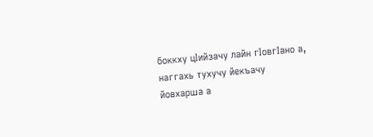боккху цIийзачу лайн гIовгIано а, наггахь тухучу йекъачу йовхарша а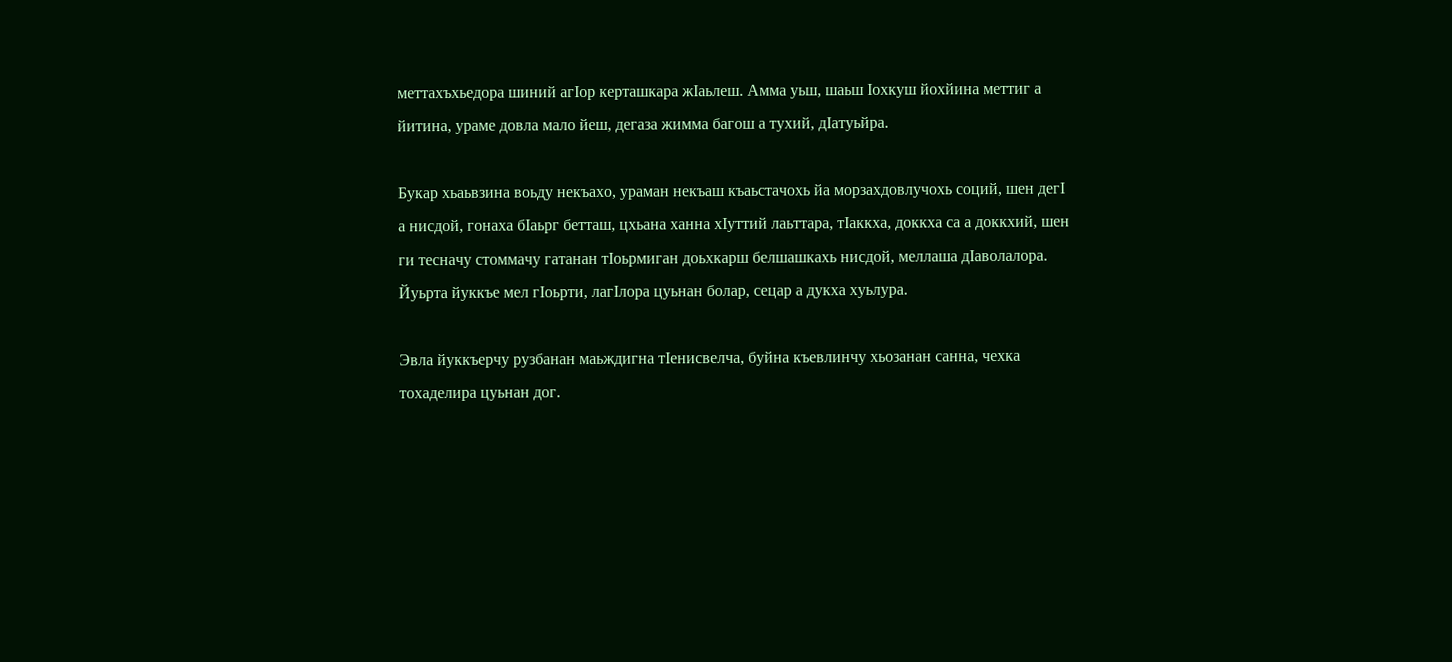меттахъхьедора шиний агIор керташкара жIаьлеш. Амма уьш, шаьш Iохкуш йохйина меттиг а йитина, ураме довла мало йеш, дегаза жимма багош а тухий, дIатуьйра.

Букар хьаьвзина воьду некъахо, ураман некъаш къаьстачохь йа морзахдовлучохь соций, шен дегI а нисдой, гонаха бIаьрг бетташ, цхьана ханна хIуттий лаьттара, тIаккха, доккха са а доккхий, шен ги тесначу стоммачу гатанан тIоьрмиган доьхкарш белшашкахь нисдой, меллаша дIаволалора. Йуьрта йуккъе мел гIоьрти, лагIлора цуьнан болар, сецар а дукха хуьлура.

Эвла йуккъерчу рузбанан маьждигна тIенисвелча, буйна къевлинчу хьозанан санна, чехка тохаделира цуьнан дог.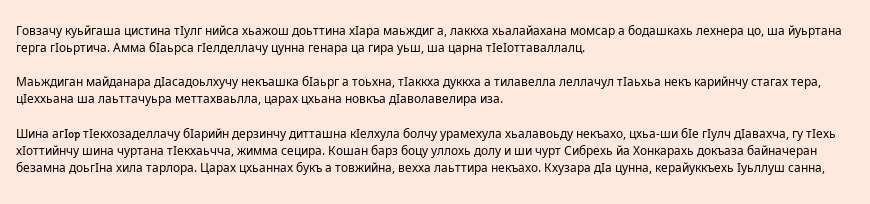Говзачу куьйгаша цистина тIулг нийса хьажош доьттина хIара маьждиг а, лаккха хьалайахана момсар а бодашкахь лехнера цо, ша йуьртана герга гIоьртича. Амма бIаьрса гIелделлачу цунна генара ца гира уьш, ша царна тIеIоттаваллалц.

Маьждиган майданара дIасадоьлхучу некъашка бIаьрг а тоьхна, тIаккха дуккха а тилавелла леллачул тIаьхьа некъ карийнчу стагах тера, цIеххьана ша лаьттачуьра меттахваьлла, царах цхьана новкъа дIаволавелира иза.

Шина aгIop тIекхозаделлачу бIарийн дерзинчу дитташна кIелхула болчу урамехула хьалавоьду некъахо, цхьа-ши бIе гIулч дIавахча, гу тIехь хIоттийнчу шина чуртана тIекхаьчча, жимма сецира. Кошан барз боцу уллохь долу и ши чурт Сибрехь йа Хонкарахь докъаза байначеран безамна доьгIна хила тарлора. Царах цхьаннах букъ а товжийна, вехха лаьттира некъахо. Кхузара дIа цунна, керайуккъехь Iуьллуш санна,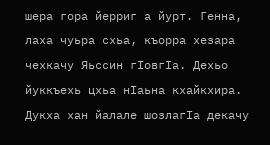шера гора йерриг а йурт. Генна, лаха чуьра схьа, къорра хезара чехкачу Яьссин гIовгIа. Дехьо йуккъехь цхьа нIаьна кхайкхира. Дукха хан йалале шозлагIа декачу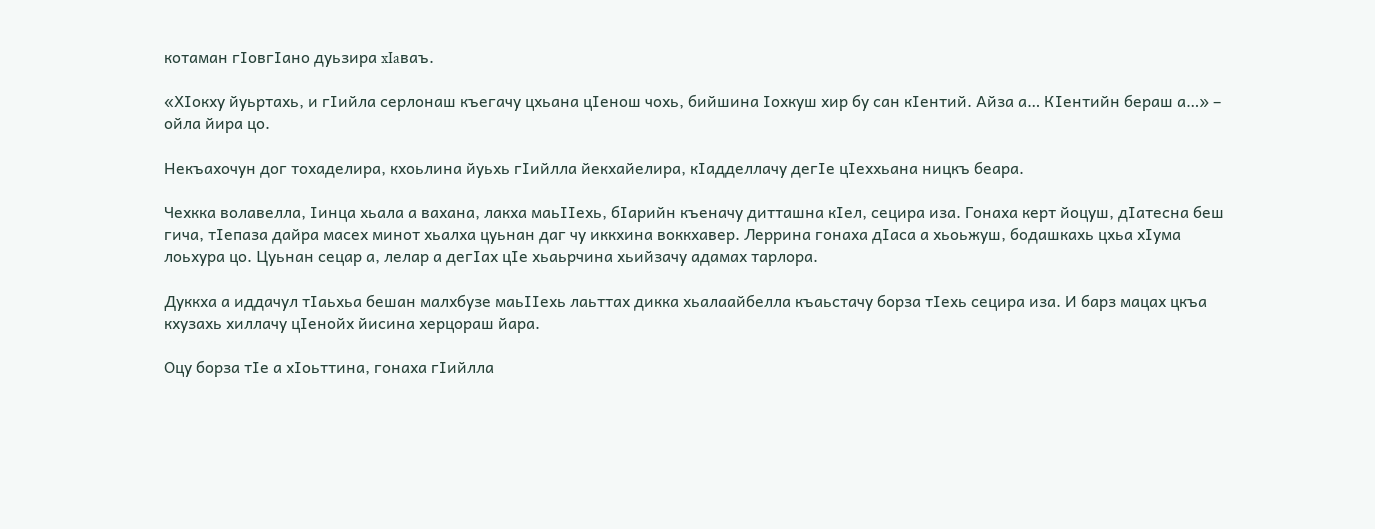котаман гIовгIано дуьзира xIaваъ.

«ХIокху йуьртахь, и гIийла серлонаш къегачу цхьана цIенош чохь, бийшина Iохкуш хир бу сан кIентий. Айза а… КIентийн бераш а…» – ойла йира цо.

Некъахочун дог тохаделира, кхоьлина йуьхь гIийлла йекхайелира, кIадделлачу дегIе цIеххьана ницкъ беара.

Чехкка волавелла, Iинца хьала а вахана, лакха маьIIехь, бIарийн къеначу дитташна кIел, сецира иза. Гонаха керт йоцуш, дIатесна беш гича, тIепаза дайра масех минот хьалха цуьнан даг чу иккхина воккхавер. Леррина гонаха дIаса а хьоьжуш, бодашкахь цхьа хIума лоьхура цо. Цуьнан сецар а, лелар а дегIах цIе хьаьрчина хьийзачу адамах тарлора.

Дуккха а иддачул тIаьхьа бешан малхбузе маьIIехь лаьттах дикка хьалаайбелла къаьстачу борза тIехь сецира иза. И барз мацах цкъа кхузахь хиллачу цIенойх йисина херцораш йара.

Оцу борза тIе а хIоьттина, гонаха гIийлла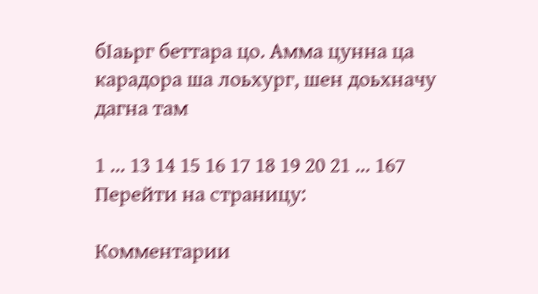бIаьрг беттара цо. Амма цунна ца карадора ша лоьхург, шен доьхначу дагна там

1 ... 13 14 15 16 17 18 19 20 21 ... 167
Перейти на страницу:

Комментарии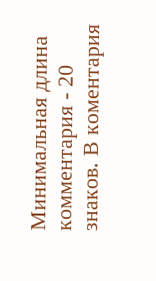Минимальная длина комментария - 20 знаков. В коментария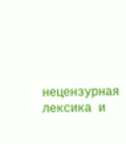нецензурная лексика и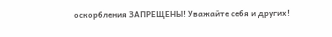оскорбления ЗАПРЕЩЕНЫ! Уважайте себя и других!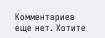Комментариев еще нет. Хотите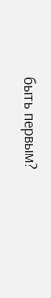быть первым?